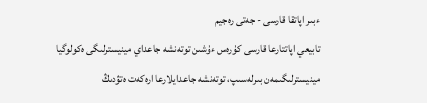ءبىر اپاتقا قارسى - جەتى رەجيم
تابيعي اپاتتارعا قارسى كۇرەس ءۇشىن توتەنشە جاعداي مينيسترلىگى ەكولوگيا مينيسترلىگىمەن بىرلەسىپ، توتەنشە جاعدايلارعا ارەكەت ەتۋدىڭ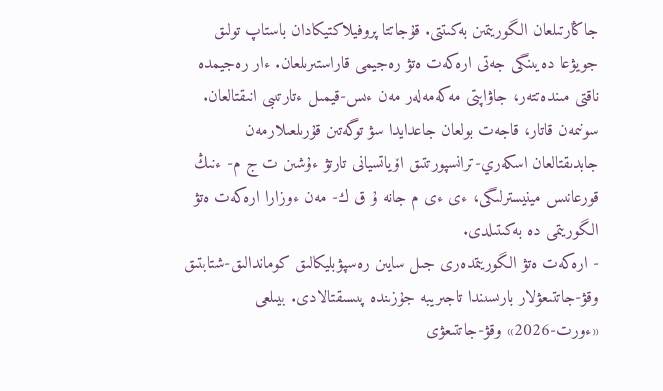جاڭارتىلعان الگوريتمىن بەكىتتى. قۇجاتتا پروفيلاكتيكادان باستاپ تولىق جويۋعا دەيىنگى جەتى ارەكەت ەتۋ رەجيمى قاراستىرىلعان. ءار رەجيمدە ناقتى مىندەتتەر، جاۋاپتى مەكەمەلەر مەن ءىس-قيمىل ءتارتىبى انىقتالعان.
سونىمەن قاتار، قاجەت بولعان جاعدايدا سۋ توگەتىن قۇرىلعىلارمەن جابدىقتالعان اسكەري-ترانسپورتتىق اۆياتسيانى تارتۋ ءۇشىن ت ج م- ءنىڭ قورعانىس مينيسترلىگى، ءى ءى م جانە ۇ ق ك- مەن ءوزارا ارەكەت ەتۋ الگوريتمى دە بەكىتىلدى.
- ارەكەت ەتۋ الگوريتمدەرى جىل سايىن رەسپۋبليكالىق كوماندالىق-شتابتىق وقۋ-جاتتىعۋلار بارىسىندا تاجىريبە جۇزىندە پىسىقتالادى. بيىلعى «ءورت-2026» وقۋ-جاتتىعۋى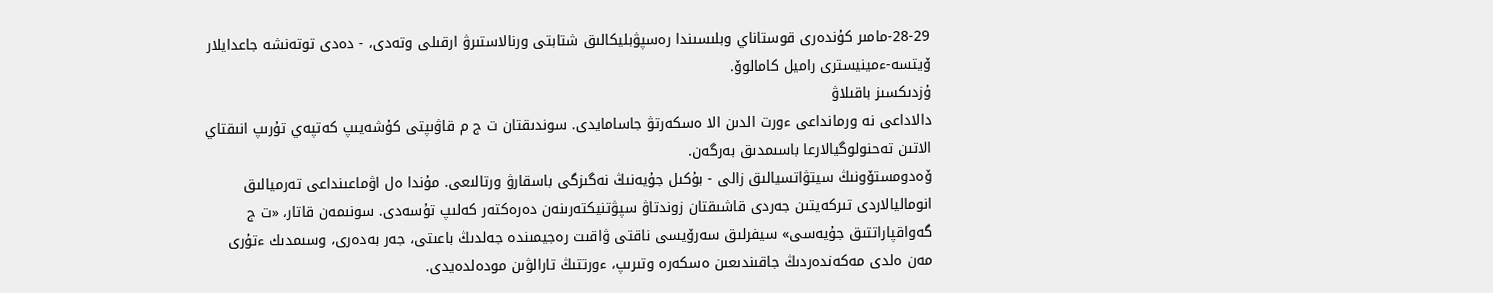28-29-مامىر كۇندەرى قوستاناي وبلىسىندا رەسپۋبليكالىق شتابتى ورنالاستىرۋ ارقىلى وتەدى، - دەدى توتەنشە جاعدايلار ۆيتسە-ءمينيسترى راميل كامالوۆ.
ۇزدىكسىز باقىلاۋ
دالاداعى نە ورمانداعى ءورت الدىن الا ەسكەرتۋ جاسامايدى. سوندىقتان ت ج م قاۋىپتى كۇشەيىپ كەتپەي تۇرىپ انىقتاي الاتىن تەحنولوگيالارعا باسىمدىق بەرگەن.
ۆەدومستۆونىڭ سيتۋاتسيالىق زالى - بۇكىل جۇيەنىڭ نەگىزگى باسقارۋ ورتالىعى. مۇندا ەل اۋماعىنداعى تەرميالىق انوماليالاردى تىركەيتىن جەردى قاشىقتان زوندتاۋ سپۋتنيكتەرىنەن دەرەكتەر كەلىپ تۇسەدى. سونىمەن قاتار، «ت ج گەواقپاراتتىق جۇيەسى» سيفرلىق سەرۆيسى ناقتى ۋاقىت رەجيمىندە جەلدىڭ باعىتى، جەر بەدەرى، وسىمدىك ءتۇرى مەن ەلدى مەكەندەردىڭ جاقىندىعىن ەسكەرە وتىرىپ، ءورتتىڭ تارالۋىن مودەلدەيدى.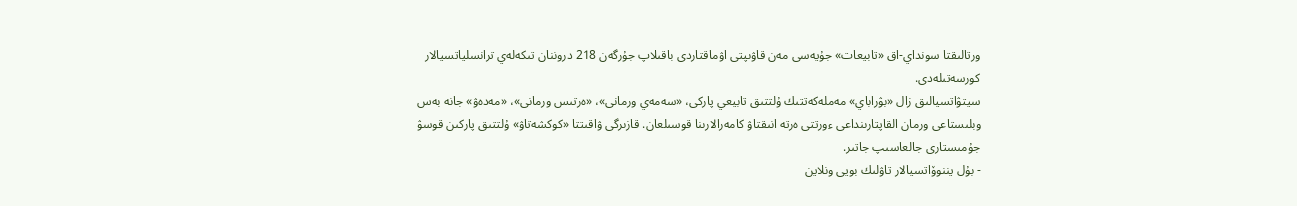ورتالىقتا سونداي-اق «تابيعات» جۇيەسى مەن قاۋىپتى اۋماقتاردى باقىلاپ جۇرگەن 218 دروننان تىكەلەي ترانسلياتسيالار كورسەتىلەدى.
سيتۋاتسيالىق زال «بۋراباي» مەملەكەتتىك ۇلتتىق تابيعي پاركى، «سەمەي ورمانى»، «ەرتىس ورمانى»، «مەدەۋ» جانە بەس وبلىستاعى ورمان القاپتارىنداعى ءورتتى ەرتە انىقتاۋ كامەرالارىنا قوسىلعان. قازىرگى ۋاقىتتا «كوكشەتاۋ» ۇلتتىق پاركىن قوسۋ جۇمىستارى جالعاسىپ جاتىر.
- بۇل يننوۆاتسيالار تاۋلىك بويى ونلاين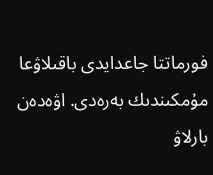فورماتتا جاعدايدى باقىلاۋعا مۇمكىندىك بەرەدى. اۋەدەن بارلاۋ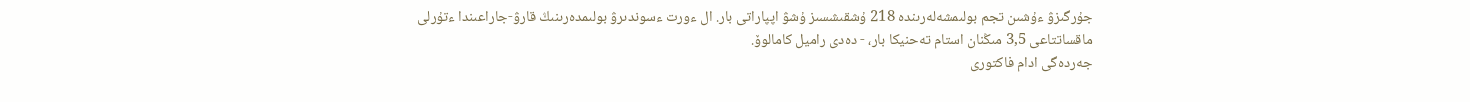جۇرگىزۋ ءۇشىن تجم بولىمشەلەرىندە 218 ۇشقىشسىز ۇشۋ اپپاراتى بار. ال ءورت ءسوندىرۋ بولىمدەرىنىڭ قارۋ-جاراعىندا ءتۇرلى ماقساتتاعى 3,5 مىڭنان استام تەحنيكا بار، - دەدى راميل كامالوۆ.
جەردەگى ادام فاكتورى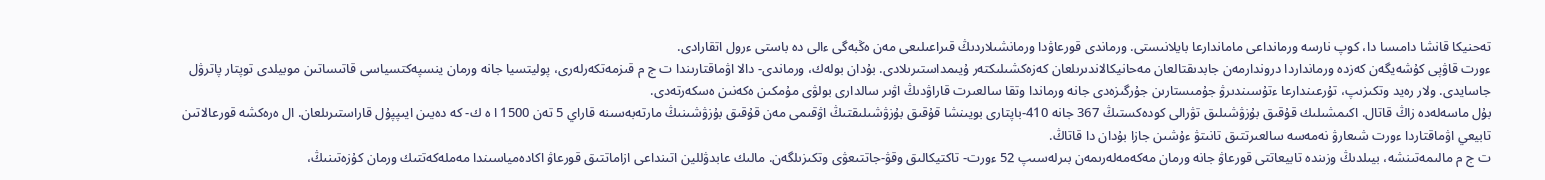تەحنيكا قانشا دامىسا دا، كوپ نارسە ورمانداعى ماماندارعا بايلانىستى. ورماندى قورعاۋدا ورمانشىلاردىڭ قىراعىلىعى مەن ەڭبەگى ءالى دە باستى ءرول اتقارادى.
ءورت قاۋپى كۇشەيگەن كەزدە ورمانداردا دروندارمەن جابدىقتالعان مەحانيكالاندىرىلعان كەزەكشىلىكتەر ۇيىمداستىرىلادى. بۇدان بولەك، ورماندى- دالا اۋماقتارىندا ت ج م قىزمەتكەرلەرى، پوليتسيا جانە ورمان ينسپەكتسياسى قاتىساتىن موبيلدى توپتار پاترۋل جاسايدى. ولار رەيد وتكىزىپ، تۇرعىندارعا ءتۇسىندىرۋ جۇمىستارىن جۇرگىزەدى جانە ورماندا وتقا سالعىرت قاراۋدىڭ اۋىر سالدارى بولۋى مۇمكىن ەكەنىن ەسكەرتەدى.
بۇل ماسەلەدە زاڭ قاتال. اكىمشىلىك قۇقىق بۇزۋشىلىق تۋرالى كودەكستىڭ 367 جانە 410-باپتارى بويىنشا قۇقىق بۇزۋشىلىقتىڭ اۋقىمى مەن قۇقىق بۇزۋشىنىڭ مارتەبەسىنە قاراي 5 تەن 1500 ا ە ك- كە دەيىن ايىپپۇل قاراستىرىلعان. ال ەرەكشە قورعالاتىن تابيعي اۋماقتاردا ءورت شىعارۋ نەمەسە سالعىرتتىق تانىتۋ ءۇشىن جازا بۇدان دا قاتاڭ.
ت ج م مالىمەتىنشە، بيىلدىڭ وزىندە تابيعاتتى قورعاۋ جانە ورمان مەكەمەلەرىمەن بىرلەسىپ 52 ءورت- تاكتيكالىق وقۋ-جاتتىعۋى وتكىزىلگەن. مالىك عابدۋللين اتىنداعى ازاماتتىق قورعاۋ اكادەمياسىندا مەملەكەتتىك ورمان كۇزەتىنىڭ،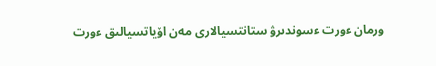ورمان ءورت ءسوندىرۋ ستانتسيالارى مەن اۆياتسيالىق ءورت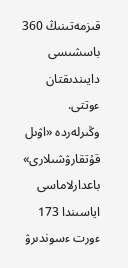قىزمەتىنىڭ 360 باسشىسى دايىندىقتان ءوتتى.
وڭىرلەردە «اۋىل قۇتقارۋشىلارى» باعدارلاماسى اياسىندا 173 ءورت ءسوندىرۋ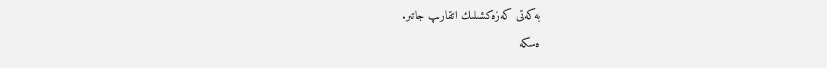بەكەتى كەزەكشىلىك اتقارىپ جاتىر.
ەسكە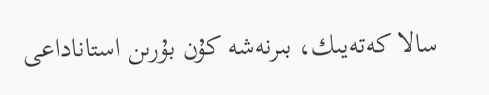سالا كەتەيىك، بىرنەشە كۇن بۇرىن استاناداعى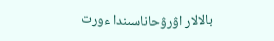بالالار اۋرۋحاناسىندا ءورت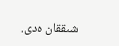شىققان ەدى.